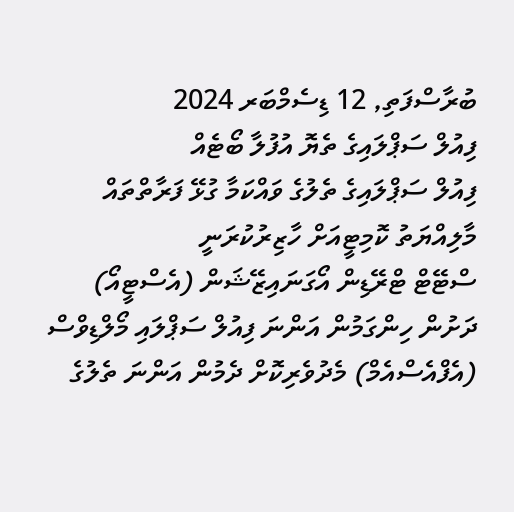ބުރާސްފަތި, 12 ޑިސެމްބަރ 2024
ފިއުލް ސަޕްލައިގެ ތެޔޮ އުފުލާ ބޯޓެއް
ފިއުލް ސަޕްލައިގެ ތެލުގެ ވައްކަމާ ގުޅޭ ފަރާތްތައް މާލިއްޔަތު ކޮމިޓީއަށް ހާޒިރުކުރަނީ
ސްޓޭޓް ޓްރޭޑިން އޯގަނައިޒޭޝަން (އެސްޓީއޯ) ދަށުން ހިންގަމުން އަންނަ ފިއުލް ސަޕްލައި މޯލްޑިވްސް (އެފްއެސްއެމް) މެދުވެރިކޮށް ދެމުން އަންނަ ތެލުގެ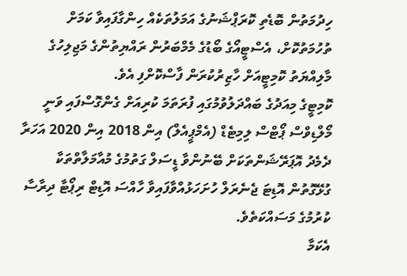ހިދުމަތުން ބޮޑެތި ކޮރަޕްޝަނުގެ އަމަލުތަކެއް ހިންގާފައިވާ ކަމަށް ތުހުމަތުކޮށް، އެސްޓީއޯގެ ބޯޑުގެ މެމްބަރުން ރައްޔިތުންގެ މަޖިލިހުގެ މާލިއްޔަތު ކޮމިޓީއަށް ހާޒިރުކުރަން ފާސްކޮށްފި އެވެ.
ކޮމިޓީގެ މިއަދުގެ ބައްދަލުވުމުގައި ފުރަތަމަ ކުރިއަށް ގެންގޮސްފައި ވަނީ މޯލްޑިވްސް ޕޯޓްސް ލިމިޓެޑް (އެމްޕީއެލް) އިން 2018 އިން 2020 އަހަރާ ދެމެދު އޮޕަރޭޝަންތަކަށް ބޭނުންވާ ޑީސަލް ގަތުމުގެ މުއާމަލާތްތަކާ ގުޅޭގޮތުން އޮޑިޓަ ޖެނެރަލް ހުށަހަޅުއްވާފައިވާ ހާއްސަ އޮޑިޓް ރިޕޯޓާ ދިރާސާ ކުރުމުގެ މަސައްކަތެވެ.
އެކަމާ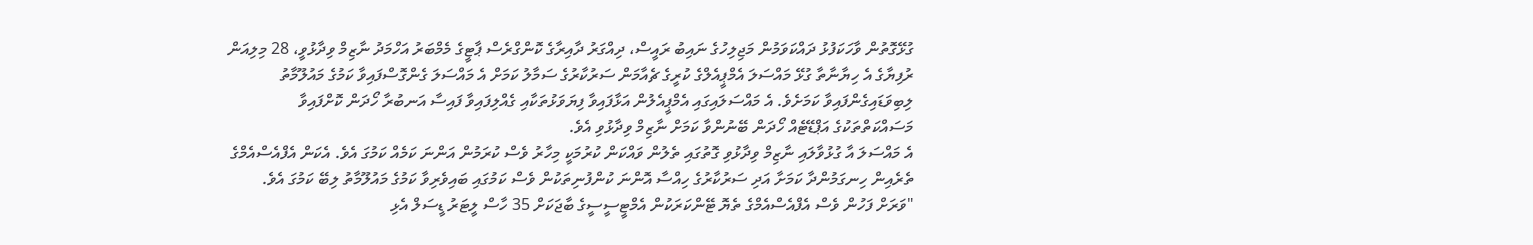ގުޅޭގޮތުން ވާހަކަފުޅު ދައްކަވަމުން މަޖިލިހުގެ ނައިބު ރައީސް، ދިއްގަރު ދާއިރާގެ ކޮންގްރެސް ޕާޓީގެ މެމްބަރު އަހްމަދު ނާޒިމް ވިދާޅުވީ، 28 މިލިއަން ރުފިޔާގެ އެ ހިޔާނާތާ ގުޅޭ މައްސަލަ އެމްޕީއެލްގެ ކުރީގެ ޗެއާމަން ސަރުކާރުގެ ސަމާލު ކަމަށް އެ މައްސަލަ ގެންގޮސްފައިވާ ކަމުގެ މައުލޫމާތު ލިބިވަޑައިގެންފައިވާ ކަމަށެވެ. އެ މައްސަލައިގައި އެމްޕީއެލުން އަޅާފައިވާ ފިޔަވަޅުތަކާއި ގެއްލިފައިވާ ފައިސާ އަނބުރާ ހޯދަން ކޮށްފައިވާ މަސައްކަތްތަކުގެ އަޕްޑޭޓެއް ހޯދަން ބޭނުންވާ ކަމަށް ނާޒިމް ވިދާޅުވި އެވެ.
އެ މައްސަލަ އާ ގުޅުވާލައި ނާޒިމް ވިދާޅުވި ގޮތުގައި ތެލުން ވައްކަން ކުރުމަކީ މިހާރު ވެސް ކުރަމުން އަންނަ ކަމެއް ކަމުގަ އެވެ. އެކަން އެފްއެސްއެމްގެ ތެރެއިން ހިނގަމުންދާ ކަމަށާ އަދި ސަރުކާރުގެ ހިއްސާ އޮންނަ ކުންފުނިތަކުން ވެސް ކަމުގައި ބައިވެރިވާ ކަމުގެ މައުލޫމާތު ލިބޭ ކަމުގަ އެވެ.
"ވަރަށް ފަހުން ވެސް އެފްއެސްއެމްގެ ތެޔޮ ޓޭންކަރަކުން އެމްޓީސީސީގެ ބާޖަކަށް 35 ހާސް ލީޓަރު ޑީސަލް އެޅި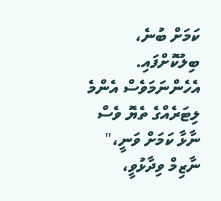ކަމަށް ބުނެ، ބިލުކޮށްފައި. އެހެންނަމަވެސް އެންމެ ލިޓަރެއްގެ ތެޔޮ ވެސް ނާޅާ ކަމަށް ވަނީ،" ނާޒިމް ވިދާޅުވީ،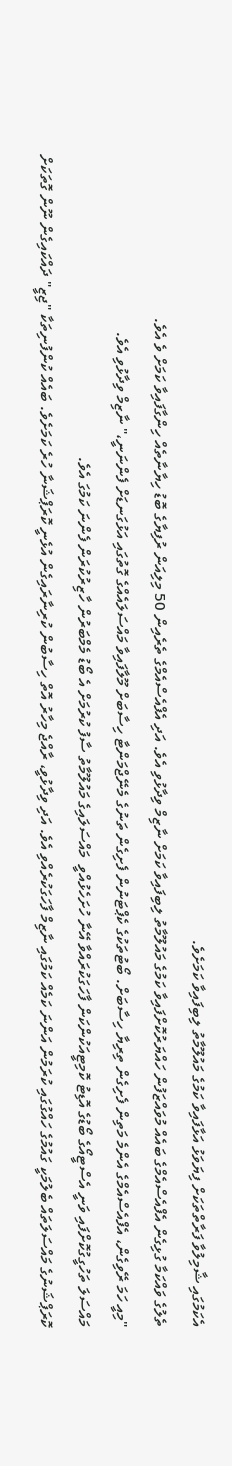އެކަމުގައި ޝާމިލުވާ ފަރާތްތަކަށް ފިޔަވަޅު އަޅާފައިވާ ކަމުގެ މައުލޫމާތު ލިބިފައިވާ ކަމަށެވެ.
ތެލުގެ ވައްކަމާ ގުޅިގެން އެފްއެސްއެމްގެ ބައެއް މުވައްޒަފުން ހައްޔަރުކޮށްފައިވާ ކަމުގެ މައުލޫމާތު ލިބިފައިވާ ކަމަށް ނާޒިމް ވިދާޅުވި އެވެ. އަދި އެފްއެސްއެމްގެ ތެރެއިން 50 މިލިއަން ރުފިޔާގެ ބޮޑު ހިޔާނާތެއް ހިންގާފައިވާ ކަމަށް ވެ އެވެ.
"މިއީ ހަމަ ރޭވިގެން، އެފްއެސްއެމްގެ އެންމެ މަތިން ފެށިގެން ތިރިޔާ ހިސާބަށް. ބޯޓުތަކުގެ ކެޕްޓަނުން ފެށިގެން ތަނުގެ މެނޭޖްމަންޓާ ހިސާބަށް މޫލާފައިވާ މައްސަލައެއްގެ ގޮތުގައި އަޅުގަނޑަށް ފެންނަނީ،" ނާޒިމް ވިދާޅުވި އެވެ.
މައްސަލަ ތަހުގީގުކޮށްފައި ވަނީ އެސްޓީއޯގެ ބޯޑުގެ އޮޑިޓު ކޮމިޓީއަކުންކަން ފާހަގަކުރައްވާ އޭނާ ހުށަހެޅުއްވީ  މައްސަލައިގެ މައުލޫމާތު ސާފު ކުރުމަށް އެ ބޯޑު މެމްބަރުން ހާޒިރުކުރަން ފެންނަ ކަމުގަ އެވެ.
ކޮރަޕްޝަނުގެ މައްސަލަތައް ބެލުމަކީ ގައުމުގެ ހައްގުގައި ކުރަމުން އަންނަ ކަމެއް ކަމުގައި ނާޒިމް ފާހަގަކުރެއްވި އެވެ. އަދި ވިދާޅުވީ، ރާއްޖެ މިހާރު އޮތް ހިސާބުން ކުރިނާރައިގެން އުޅެނީ ކޮރަޕްޝަނާ ހުރެ ކަމަށެވެ. ބައެއް ކުންފުނިތަކާ "ޖިޒީ" ދައްކައިގެން ނޫން ގޮތަކަށް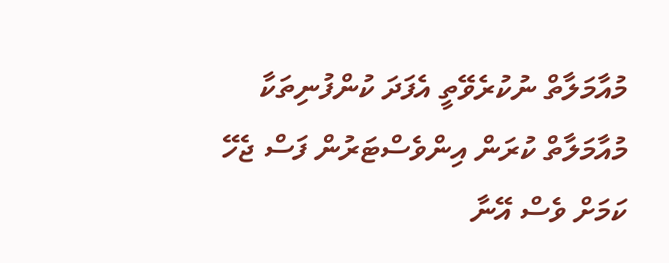މުއާމަލާތް ނުކުރެވޭތީ އެފަދަ ކުންފުނިތަކާ މުއާމަލާތް ކުރަން އިންވެސްޓަރުން ފަސް ޖެހޭ ކަމަށް ވެސް އޭނާ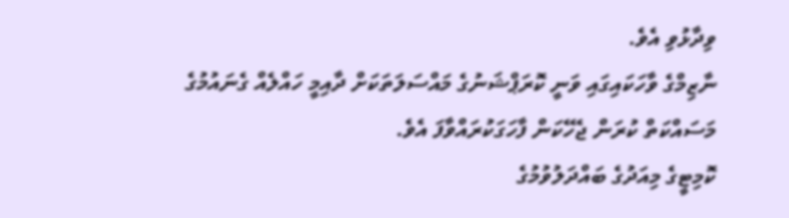ވިދާޅުވި އެވެ.
ނާޒިމްގެ ވާހަކައިގައި ވަނީ ކޮރަޕްޝަނުގެ މައްސަލަތަކަށް ދާއިމީ ހައްލެއް ގެނައުމުގެ މަސައްކަތް ކުރަން ޖެހޭކަން ފާހަގަކުރައްވާފަ އެވެ.
ކޮމިޓީގެ މިއަދުގެ ބައްދަލުވުމުގެ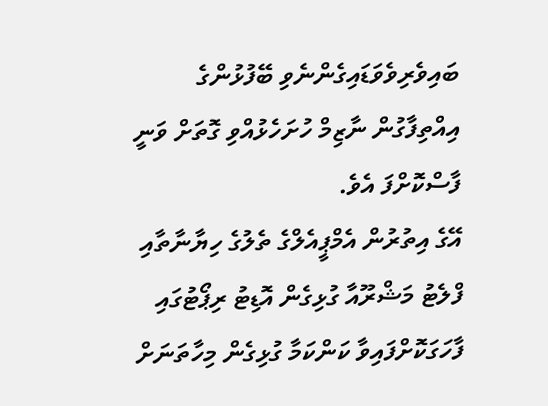ބައިވެރިވެވަޑައިގެންނެވި ބޭފުޅުންގެ އިއްތިފާގުން ނާޒިމް ހުށަހެޅުއްވި ގޮތަށް ވަނީ ފާސްކޮށްފަ އެވެ.
އޭގެ އިތުރުން އެމްޕީއެލްގެ ތެލުގެ ހިޔާނާތާއި ފްލެޓު މަޝްރޫއާ ގުޅިގެން އޮޑިޓު ރިޕޯޓުގައި ފާހަގަކޮށްފައިވާ ކަންކަމާ ގުޅިގެން މިހާތަނަށް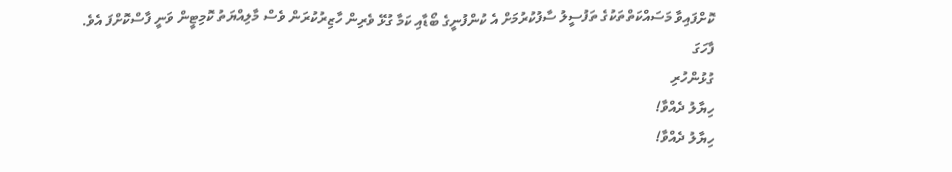ކޮށްފައިވާ މަސައްކަތްތަކުގެ ތަފުސީލު ސާފުކުރުމަށް އެ ކުންފުނީގެ ބޯޑާއި ކަމާ ގުޅޭ ވެރިން ހާޒިރުކުރަން ވެސް މާލިއްޔަތު ކޮމިޓީން ވަނީ ފާސްކޮށްފަ އެވެ.
ފާހަގަ
ގުޅުންހުރި
ހިޔާލު ދެއްވާ!
ހިޔާލު ދެއްވާ!